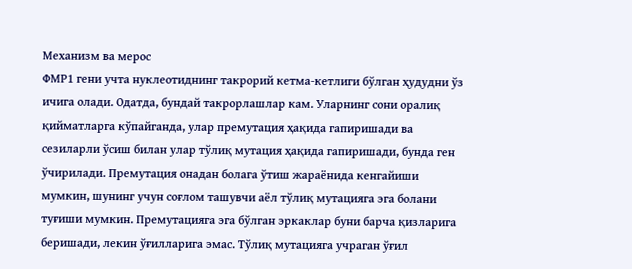Механизм ва мерос
ФМР1 гени учта нуклеотиднинг такрорий кетма-кетлиги бўлган ҳудудни ўз ичига олади. Одатда, бундай такрорлашлар кам. Уларнинг сони оралиқ қийматларга кўпайганда, улар премутация ҳақида гапиришади ва сезиларли ўсиш билан улар тўлиқ мутация ҳақида гапиришади, бунда ген ўчирилади. Премутация онадан болага ўтиш жараёнида кенгайиши мумкин, шунинг учун соғлом ташувчи аёл тўлиқ мутацияга эга болани туғиши мумкин. Премутацияга эга бўлган эркаклар буни барча қизларига беришади, лекин ўғилларига эмас. Тўлиқ мутацияга учраган ўғил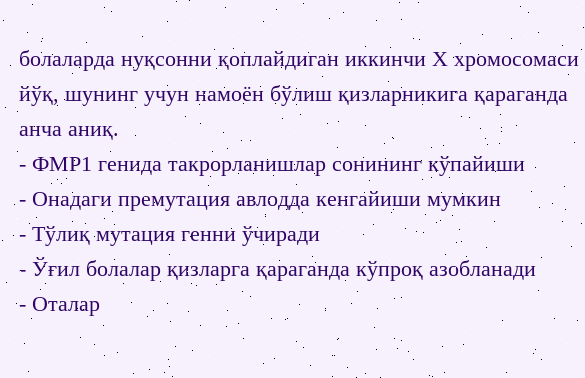болаларда нуқсонни қоплайдиган иккинчи Х хромосомаси йўқ, шунинг учун намоён бўлиш қизларникига қараганда анча аниқ.
- ФМР1 генида такрорланишлар сонининг кўпайиши
- Онадаги премутация авлодда кенгайиши мумкин
- Тўлиқ мутация генни ўчиради
- Ўғил болалар қизларга қараганда кўпроқ азобланади
- Оталар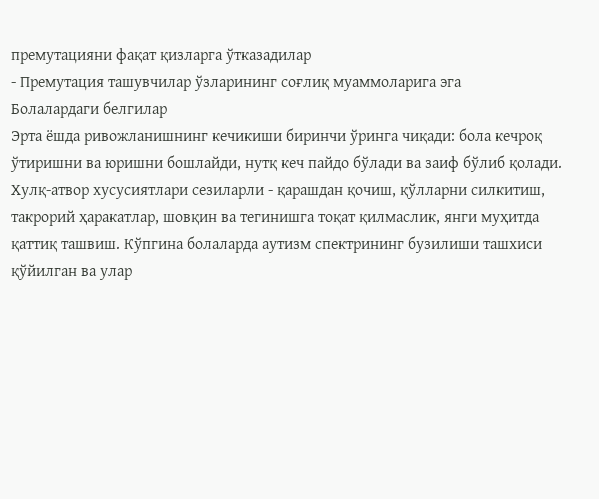премутацияни фақат қизларга ўтказадилар
- Премутация ташувчилар ўзларининг соғлиқ муаммоларига эга
Болалардаги белгилар
Эрта ёшда ривожланишнинг кечикиши биринчи ўринга чиқади: бола кечроқ ўтиришни ва юришни бошлайди, нутқ кеч пайдо бўлади ва заиф бўлиб қолади. Хулқ-атвор хусусиятлари сезиларли - қарашдан қочиш, қўлларни силкитиш, такрорий ҳаракатлар, шовқин ва тегинишга тоқат қилмаслик, янги муҳитда қаттиқ ташвиш. Кўпгина болаларда аутизм спектрининг бузилиши ташхиси қўйилган ва улар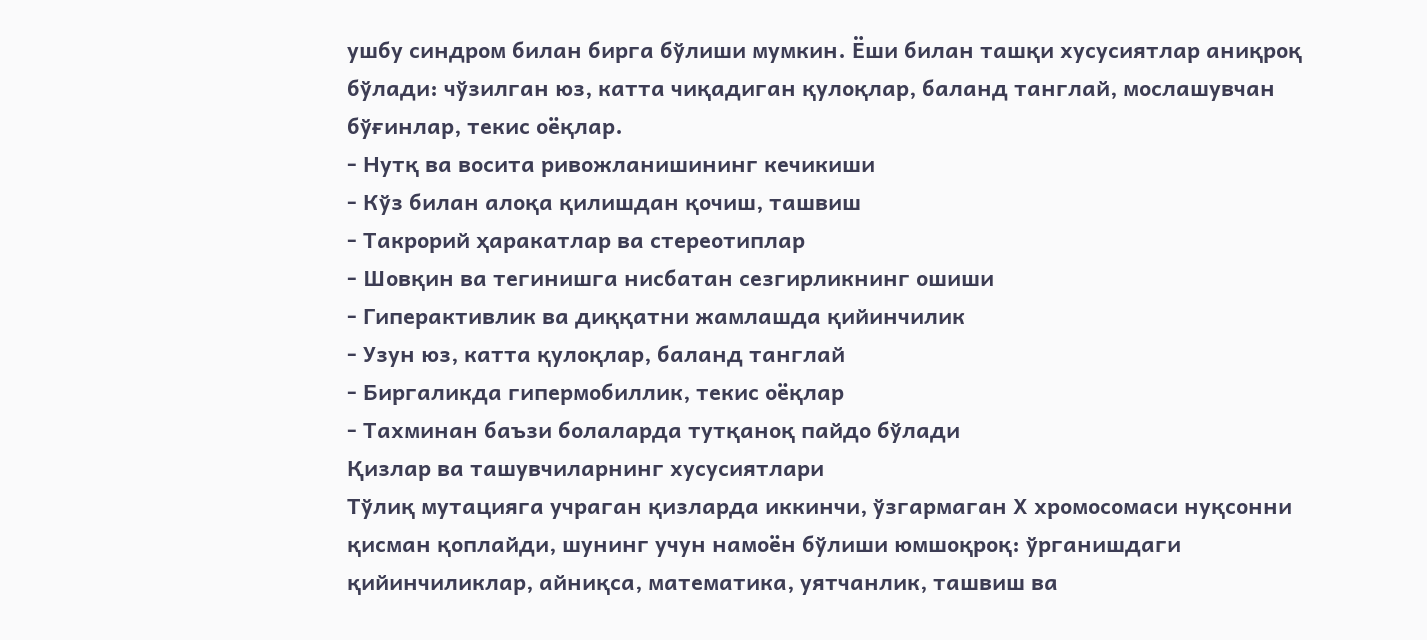ушбу синдром билан бирга бўлиши мумкин. Ёши билан ташқи хусусиятлар аниқроқ бўлади: чўзилган юз, катта чиқадиган қулоқлар, баланд танглай, мослашувчан бўғинлар, текис оёқлар.
- Нутқ ва восита ривожланишининг кечикиши
- Кўз билан алоқа қилишдан қочиш, ташвиш
- Такрорий ҳаракатлар ва стереотиплар
- Шовқин ва тегинишга нисбатан сезгирликнинг ошиши
- Гиперактивлик ва диққатни жамлашда қийинчилик
- Узун юз, катта қулоқлар, баланд танглай
- Биргаликда гипермобиллик, текис оёқлар
- Тахминан баъзи болаларда тутқаноқ пайдо бўлади
Қизлар ва ташувчиларнинг хусусиятлари
Тўлиқ мутацияга учраган қизларда иккинчи, ўзгармаган Х хромосомаси нуқсонни қисман қоплайди, шунинг учун намоён бўлиши юмшоқроқ: ўрганишдаги қийинчиликлар, айниқса, математика, уятчанлик, ташвиш ва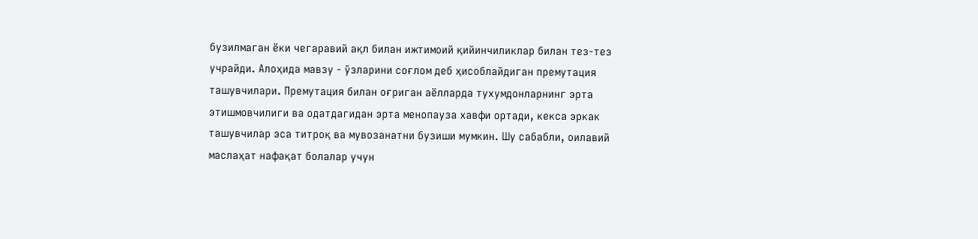бузилмаган ёки чегаравий ақл билан ижтимоий қийинчиликлар билан тез-тез учрайди. Алоҳида мавзу - ўзларини соғлом деб ҳисоблайдиган премутация ташувчилари. Премутация билан оғриган аёлларда тухумдонларнинг эрта этишмовчилиги ва одатдагидан эрта менопауза хавфи ортади, кекса эркак ташувчилар эса титроқ ва мувозанатни бузиши мумкин. Шу сабабли, оилавий маслаҳат нафақат болалар учун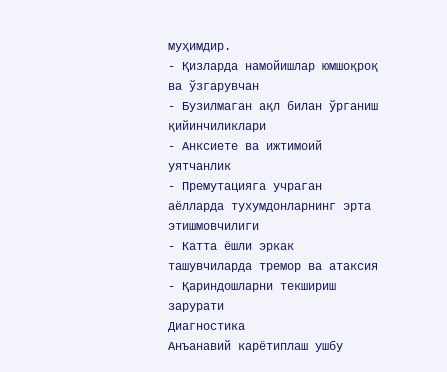муҳимдир.
- Қизларда намойишлар юмшоқроқ ва ўзгарувчан
- Бузилмаган ақл билан ўрганиш қийинчиликлари
- Анксиете ва ижтимоий уятчанлик
- Премутацияга учраган аёлларда тухумдонларнинг эрта этишмовчилиги
- Катта ёшли эркак ташувчиларда тремор ва атаксия
- Қариндошларни текшириш зарурати
Диагностика
Анъанавий карётиплаш ушбу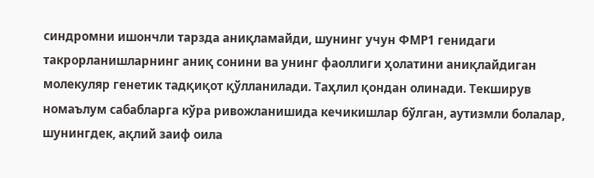синдромни ишончли тарзда аниқламайди, шунинг учун ФМР1 генидаги такрорланишларнинг аниқ сонини ва унинг фаоллиги ҳолатини аниқлайдиган молекуляр генетик тадқиқот қўлланилади. Таҳлил қондан олинади. Текширув номаълум сабабларга кўра ривожланишида кечикишлар бўлган, аутизмли болалар, шунингдек, ақлий заиф оила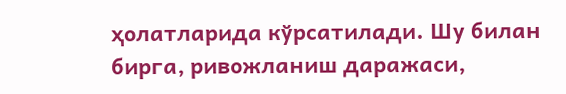ҳолатларида кўрсатилади. Шу билан бирга, ривожланиш даражаси,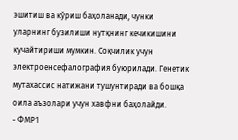эшитиш ва кўриш баҳоланади, чунки уларнинг бузилиши нутқнинг кечикишини кучайтириши мумкин. Соқчилик учун электроенсефалография буюрилади. Генетик мутахассис натижани тушунтиради ва бошқа оила аъзолари учун хавфни баҳолайди.
- ФМР1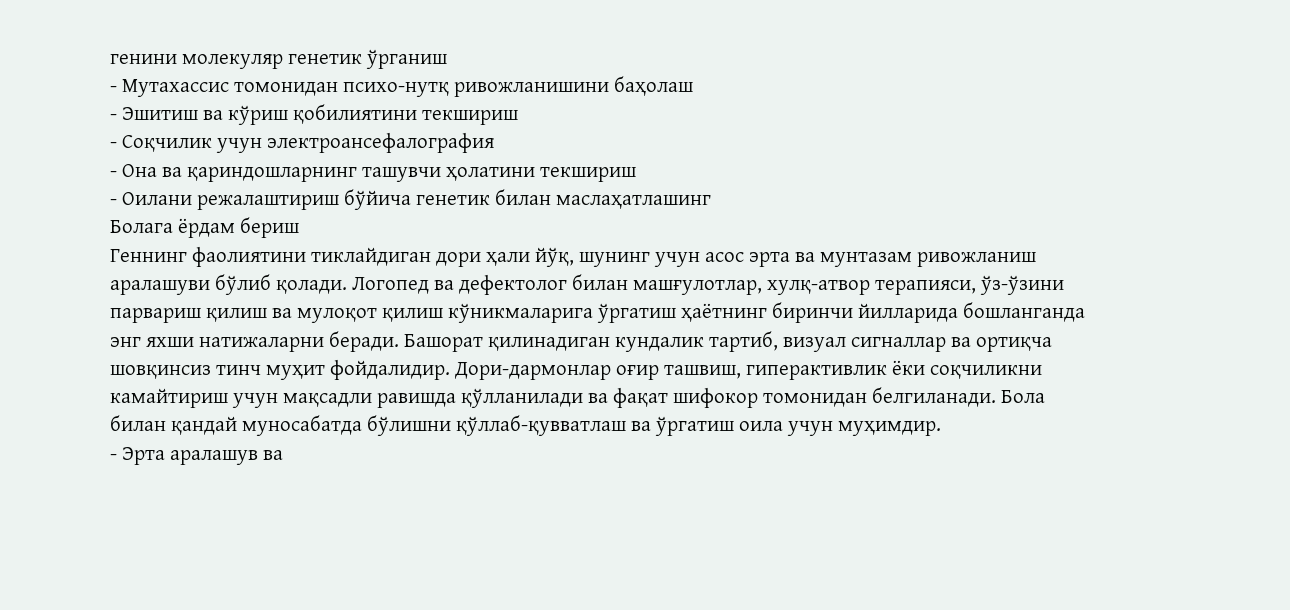генини молекуляр генетик ўрганиш
- Мутахассис томонидан психо-нутқ ривожланишини баҳолаш
- Эшитиш ва кўриш қобилиятини текшириш
- Соқчилик учун электроансефалография
- Она ва қариндошларнинг ташувчи ҳолатини текшириш
- Оилани режалаштириш бўйича генетик билан маслаҳатлашинг
Болага ёрдам бериш
Геннинг фаолиятини тиклайдиган дори ҳали йўқ, шунинг учун асос эрта ва мунтазам ривожланиш аралашуви бўлиб қолади. Логопед ва дефектолог билан машғулотлар, хулқ-атвор терапияси, ўз-ўзини парвариш қилиш ва мулоқот қилиш кўникмаларига ўргатиш ҳаётнинг биринчи йилларида бошланганда энг яхши натижаларни беради. Башорат қилинадиган кундалик тартиб, визуал сигналлар ва ортиқча шовқинсиз тинч муҳит фойдалидир. Дори-дармонлар оғир ташвиш, гиперактивлик ёки соқчиликни камайтириш учун мақсадли равишда қўлланилади ва фақат шифокор томонидан белгиланади. Бола билан қандай муносабатда бўлишни қўллаб-қувватлаш ва ўргатиш оила учун муҳимдир.
- Эрта аралашув ва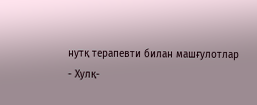нутқ терапевти билан машғулотлар
- Хулқ-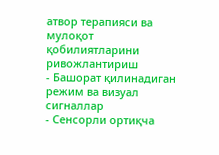атвор терапияси ва мулоқот қобилиятларини ривожлантириш
- Башорат қилинадиган режим ва визуал сигналлар
- Сенсорли ортиқча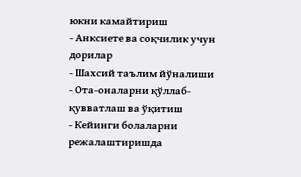юкни камайтириш
- Анксиете ва соқчилик учун дорилар
- Шахсий таълим йўналиши
- Ота-оналарни қўллаб-қувватлаш ва ўқитиш
- Кейинги болаларни режалаштиришда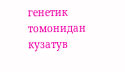генетик томонидан кузатув